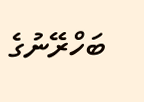ބަހްރޭނުގެ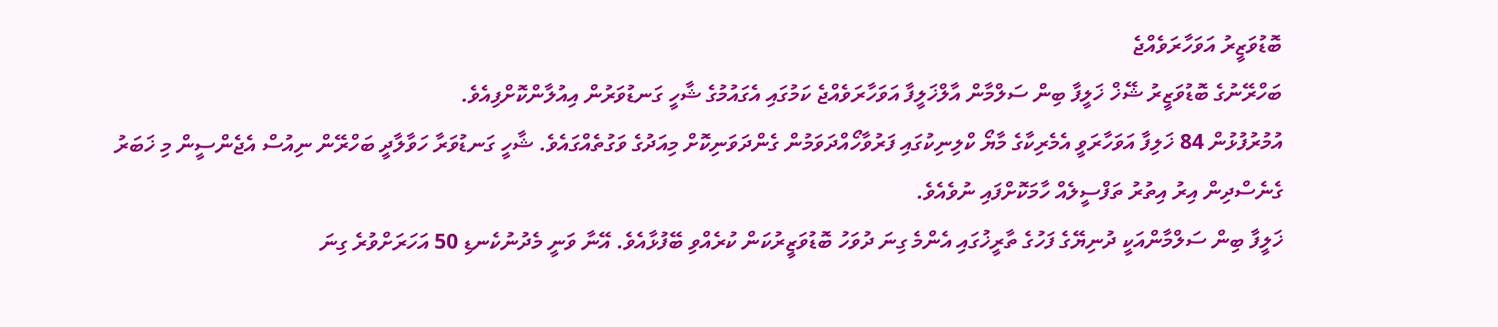ބޮޑުވަޒީރު އަވަހާރަވެއްޖެ
ބަހްރޭނުގެ ބޮޑުވަޒީރު ޝޭޚް ޚަލީފާ ބިން ސަލްމާން އާލްޚަލީފާ އަވަހާރަވެއްޖެ ކަމުގައި އެގައުމުގެ ޝާހީ ގަނޑުވަރުން އިއުލާންކޮށްފިއެވެ.
އުމުރުފުޅުން 84 ޚަލިފާ އަވަހާރަވީ އެމެރިކާގެ މާޔޯ ކްލިނިކުގައި ފަރުވާހޯއްދަވަމުން ގެންދަވަނިކޮށް މިއަދުގެ ވަގުތެއްގައެވެ. ޝާހީ ގަނޑުވަރާ ހަވާލާދީ ބަހްރޭން ނިއުސް އެޖެންސީން މި ޚަބަރު ގެނެސްދިން އިރު އިތުރު ތަފްސީލެއް ހާމަކޮށްފައި ނުވެއެވެ.
ޚަލީފާ ބިން ސަލްމާންއަކީ ދުނިޔޭގެ ފަހުގެ ތާރީޚުގައި އެންމެ ގިނަ ދުވަހު ބޮޑުވަޒީރުކަން ކުރެއްވި ބޭފުޅާއެވެ. އޭނާ ވަނީ މެދުނުކެނޑި 50 އަހަރަށްވުރެ ގިނަ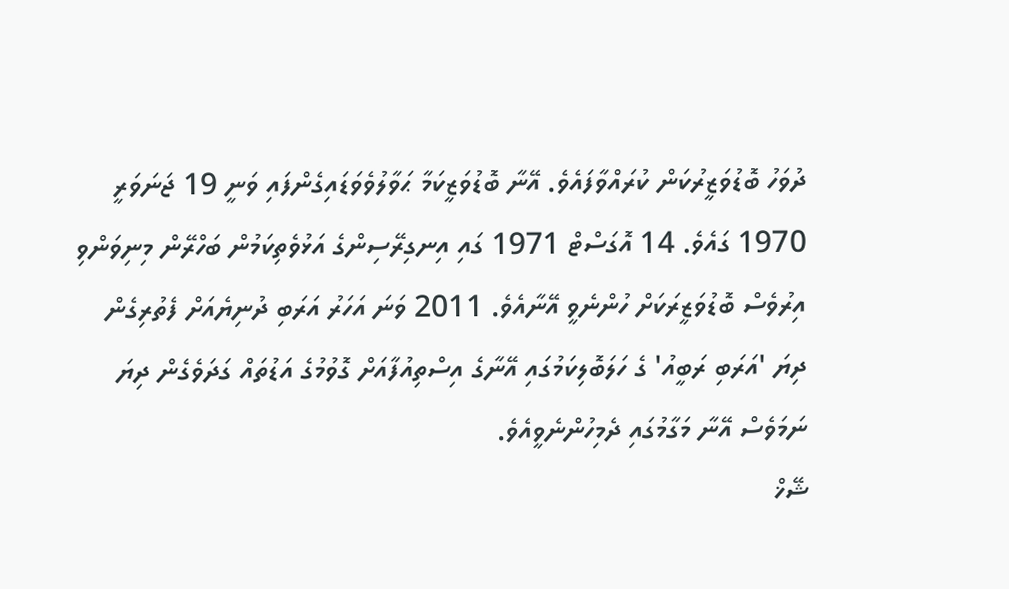ދުވަހު ބޮޑުވަޒީރުކަން ކުރައްވާފައެވެ. އޭނާ ބޮޑުވަޒީކަމާ ޙަވާލުވެވަޑައިގެންފައި ވަނީ 19 ޖަނަވަރީ 1970 ގައެވެ. 14 އޮގަސްޓް 1971 ގައި އިނގިރޭސިންގެ އަޅުވެތިކަމުން ބަހްރޭން މިނިވަންވި އިރުވެސް ބޮޑުވަޒީރަކަށް ހުންނެވީ އޭނާއެވެ. 2011 ވަނަ އަހަރު އަރަބި ދުނިޔެއަށް ފެތުރިގެން ދިޔަ 'އަރަބި ރަބީއު' ގެ ހަލަބޮލިކަމުގައި އޭނާގެ އިސްތިއުފާއަށް ގޮވުމުގެ އަޑުތައް ގަދަވެގެން ދިޔަ ނަމަވެސް އޭނާ މަގާމުގައި ދެމިހުންނެވީއެވެ.
ޝޭޚް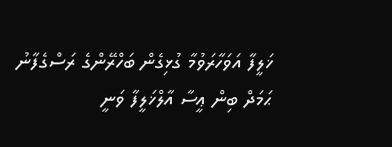ޚަލީފާ އަވަހާރަވުމާ ގުޅިގެން ބަހްރޭންގެ ރަސްގެފާނު ޙަމަދް ބިން ޢީސާ އާލްޚަލީފާ ވަނީ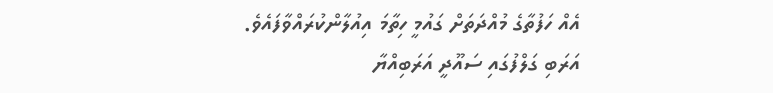އެއް ހަފުތާގެ މުއްދަތަށް ގައުމީ ހިތާމަ އިއުލާންކުރައްވާފައެވެ.
އަރަބި ގަލްފުގައި ސައޫދީ އަރަބިއްޔާ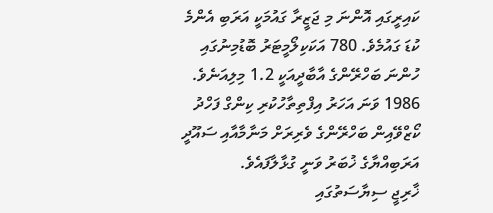ކައިރީގައި އޮންނަ މި ޖަޒީރާ ގައުމަކީ އަރަބި އެންމެ ކުޑަ ގައުމެވެ. 780 އަކަކިލޯމީޓަރު ބޮޑުމިނުގައި ހުންނަ ބަހްރޭންގެ އާބާދީއަކީ 1.2 މިލިއަނެވެ. 1986 ވަނަ އަހަރު އިފްތިތާހުކުރި ކިންގް ފަހްދު ކޯޒްވޭއިން ބަހްރޭންގެ ވެރިރަށް މަނާމާއާއި ސައޫދީ އަރަބިއްޔާގެ ޚުބަރު ވަނީ ގުޅާލާފައެވެ.
ޚާރިޖީ ސިޔާސަތުގައި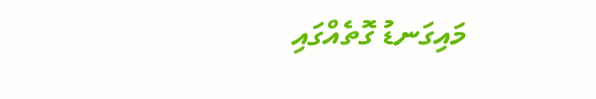މައިގަނޑު ގޮތެއްގައި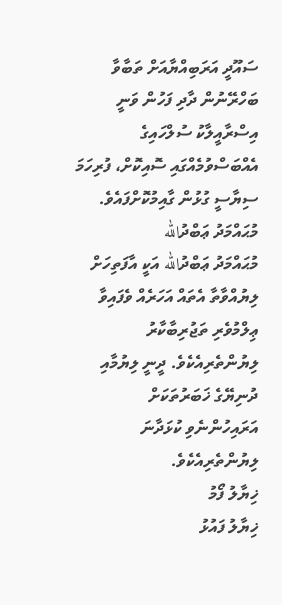ސައޫދީ އަރަބިއްޔާއަށް ތަބާވާ ބަހްރޭނުން ދާދި ފަހުން ވަނީ އިސްރާއީލާކު ސުލްހައިގެ އެއްބަސްވުމެއްގައި ސޮއިކޮށް، ފުރިހަމަ ސިޔާސީ ގުޅުން ގާއިމުކޮށްފައެވެ.
މުޙައްމަދު ޢަބްދުالله
މުޙައްމަދު ޢަބްދުالله އަކީ އާފަތިހަށް ލިޔުއްވާތާ އެތައް އަހަރެއް ވެފައިވާ ޢިލްމުވެރި ތަޖުރިބާކާރު ލިޔުންތެރިއެކެވެ. ދީނީ ލިޔުމާއި ދުނިޔޭގެ ޚަބަރުތަކަށް އަރައިހުންނެވި ކުޅަދާނަ ލިޔުންތެރިއެކެވެ.
ޚިޔާލު ފޯމު
ޚިޔާލު ފައުޅު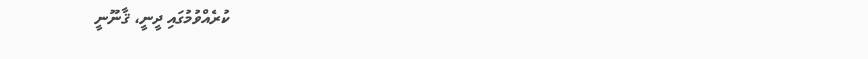ކުރެއްވުމުގައި ދީނީ، ޤާނޫނީ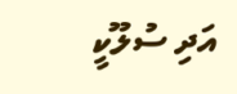އަދި ސުލޫކީ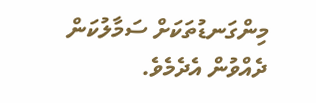މިންގަނޑުތަކަށް ސަމާލުކަން ދެއްވުން އެދެމެވެ.